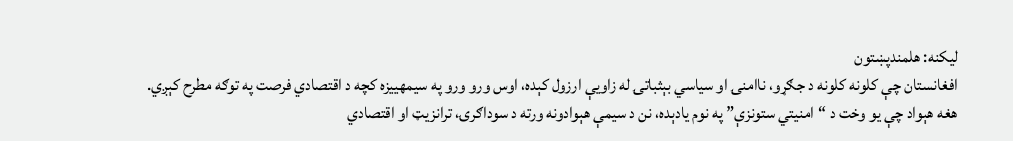لیکنه: هلمندپښتون
افغانستان چې کلونه کلونه د جګړو، ناامنۍ او سیاسي بېثباتۍ له زاویې ارزول کېده، اوس ورو ورو په سیمهییزه کچه د اقتصادي فرصت په توګه مطرح کېږي. هغه هېواد چې یو وخت د “امنیتي ستونزې” په نوم یادېده، نن د سیمې هېوادونه ورته د سوداګرۍ، ترانزیټ او اقتصادي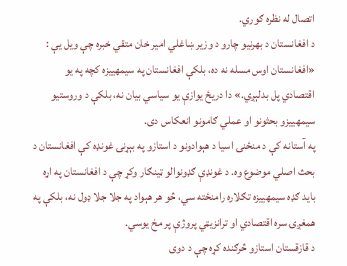اتصال له نظره ګوري.
د افغانستان د بهرنیو چارو د وزیر ښاغلي امیر خان متقي خبره چې ویل یې : «افغانستان اوس مسله نه ده، بلکې افغانستان په سیمهییزه کچه په یو اقتصادي پل بدلېږي.» دا دریځ یوازې یو سیاسي بیان نه، بلکې د وروستیو سیمهییزو بحثونو او عملي ګامونو انعکاس دی.
په آستانه کې د منځنۍ اسیا د هېوادونو د استازو په بېړنۍ غونډه کې افغانستان د بحث اصلي موضوع وه. د غونډې ګډونوالو ټینګار وکړ چې د افغانستان په اړه باید ګډه سیمهییزه تګلاره رامنځته سي، څو هر هېواد په جلا جلا ډول نه، بلکې په همغږۍ سره اقتصادي او ترانزیټي پروژې پر مخ یوسي.
د قازقستان استازو څرګنده کړه چې د دوی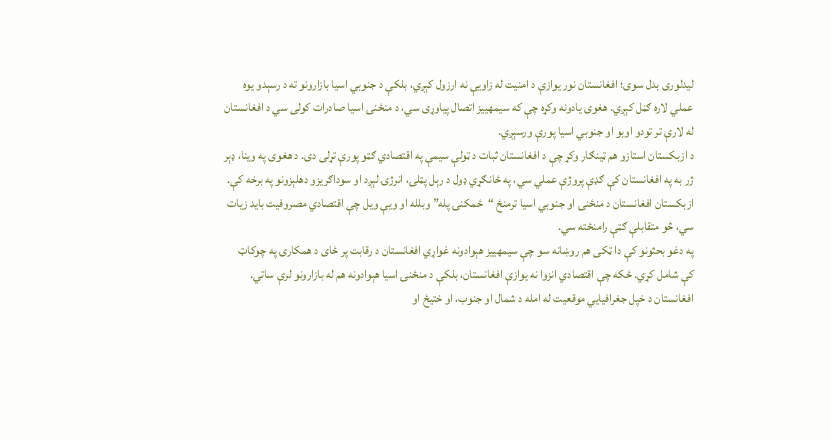لیدلوری بدل سوی؛ افغانستان نور یوازې د امنیت له زاویې نه ارزول کېږي، بلکې د جنوبي اسیا بازارونو ته د رسېدو یوه عملي لاره ګڼل کېږي. هغوی یادونه وکړه چې که سیمهییز اتصال پیاوړی سي، د منځنۍ اسیا صادرات کولی سي د افغانستان له لارې تر تودو اوبو او جنوبي اسیا پورې ورسېږي.
د ازبکستان استازو هم ټینګار وکړ چې د افغانستان ثبات د ټولې سیمې په اقتصادي ګټو پورې تړلی دی. د هغوی په وینا، ډېر ژر به په افغانستان کې ګډې پروژې عملي سي، په ځانګړي ډول د رېل پټلۍ، انرژۍ لېږد او سوداګریزو دهلېزونو په برخه کې. ازبکستان افغانستان د منځنۍ او جنوبي اسیا ترمنځ “ځمکنۍ پله” وبلله او ویې ویل چې اقتصادي مصروفیت باید زیات سي، څو متقابلې ګټې رامنځته سي.
په دغو بحثونو کې دا ټکی هم روښانه سو چې سیمهییز هېوادونه غواړي افغانستان د رقابت پر ځای د همکارۍ په چوکاټ کې شامل کړي. ځکه چې اقتصادي انزوا نه یوازې افغانستان، بلکې د منځنۍ اسیا هېوادونه هم له بازارونو لرې ساتي.
افغانستان د خپل جغرافیایي موقعیت له امله د شمال او جنوب، او ختیځ او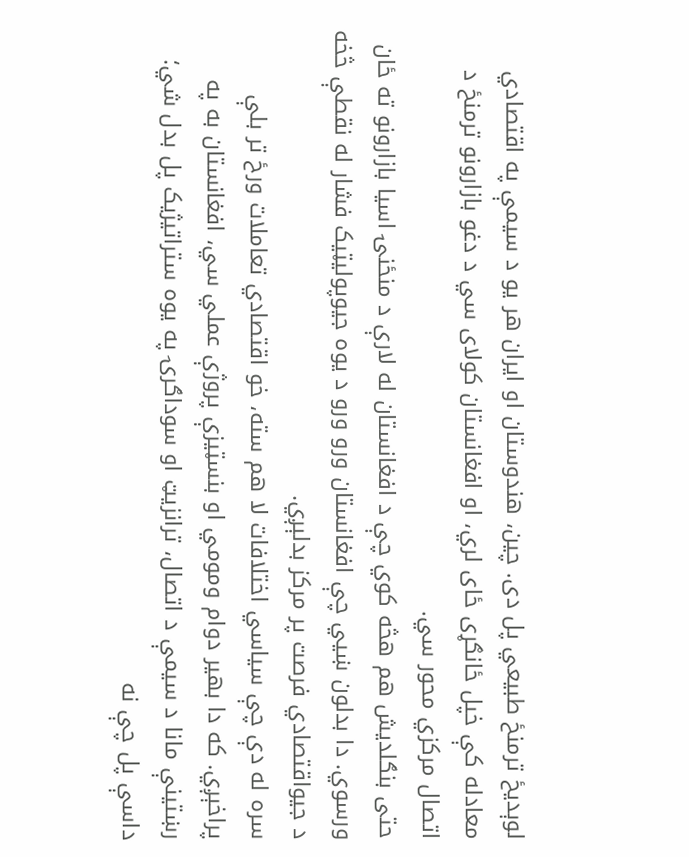لوېدیځ ترمنځ طبیعي پل دی. چین، هندوستان او ایران هر یو د سیمې په اقتصادي معادله کې خپل ځانګړی ځای لري، او افغانستان کولای سي د دغو بازارونو ترمنځ د اتصال مرکزي محور سي.
حتی بنګلدیش هم هڅه کوي چې د افغانستان له لارې د منځنۍ اسیا بازارونو ته ځان ورسوي. دا بدلون ښيي چې افغانستان ورو ورو د یوه جیوپولیټیک فشار له نقطې څخه د جیواقتصادي فرصت پر مرکز بدلېږي.
سره له دې چې سیاسي اختلافات لا هم سته، خو اقتصادي تعاملات ورځ تر بلې پراخېږي. که دا بهیر دوام ومومي او بنسټیزې پروژې عملي سي، افغانستان به په رښتینې مانا د سیمې د اتصال، ترانزیټ او سوداګرۍ په یوه ستراتیژیک پل بدل شي؛ داسې پل چې نه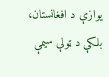یوازې د افغانستان، بلکې د ټولې سیمې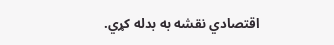اقتصادي نقشه به بدله کړي.